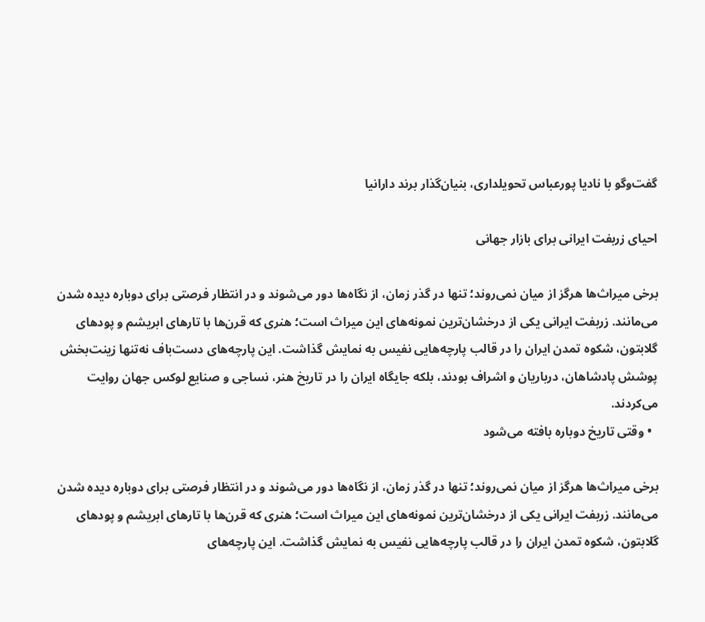گفت‌وگو با نادیا پورعباس تحویلداری، بنیان‌گذار برند دارانیا

احیای زربفت ایرانی برای بازار جهانی

برخی میراث‌ها هرگز از میان نمی‌روند؛ تنها در گذر زمان، از نگاه‌ها دور می‌شوند و در انتظار فرصتی برای دوباره دیده شدن می‌مانند. زربفت ایرانی یکی از درخشان‌ترین نمونه‌های این میراث است؛ هنری که قرن‌ها با تارهای ابریشم و پودهای گلابتون، شکوه تمدن ایران را در قالب پارچه‌هایی نفیس به نمایش گذاشت. این پارچه‌های دست‌باف نه‌تنها زینت‌بخش پوشش پادشاهان، درباریان و اشراف بودند، بلکه جایگاه ایران را در تاریخ هنر، نساجی و صنایع لوکس جهان روایت می‌کردند.
  • وقتی تاریخ دوباره بافته می‌شود

برخی میراث‌ها هرگز از میان نمی‌روند؛ تنها در گذر زمان، از نگاه‌ها دور می‌شوند و در انتظار فرصتی برای دوباره دیده شدن می‌مانند. زربفت ایرانی یکی از درخشان‌ترین نمونه‌های این میراث است؛ هنری که قرن‌ها با تارهای ابریشم و پودهای گلابتون، شکوه تمدن ایران را در قالب پارچه‌هایی نفیس به نمایش گذاشت. این پارچه‌های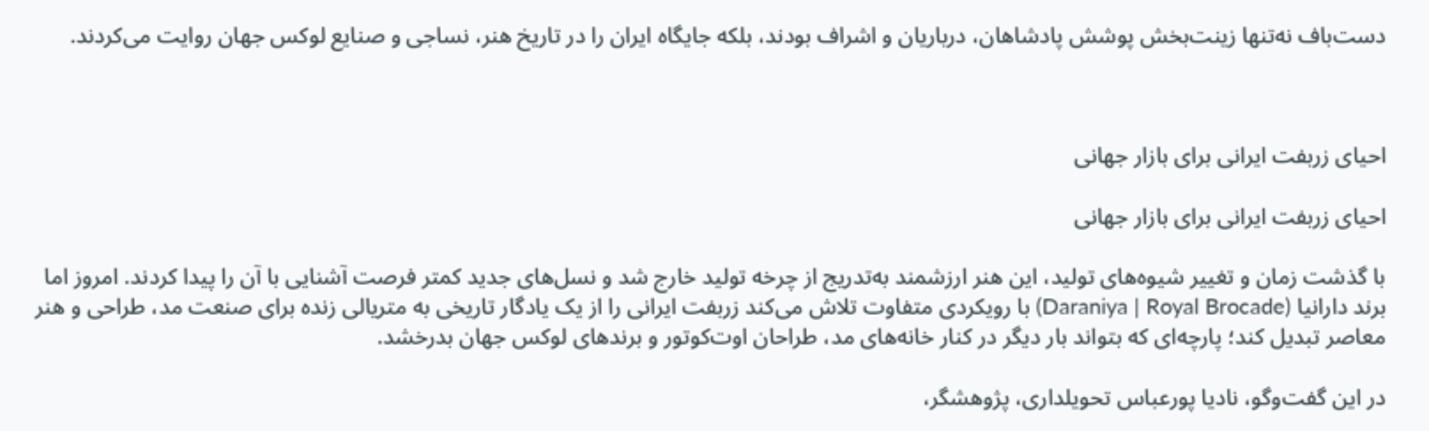دست‌باف نه‌تنها زینت‌بخش پوشش پادشاهان، درباریان و اشراف بودند، بلکه جایگاه ایران را در تاریخ هنر، نساجی و صنایع لوکس جهان روایت می‌کردند.



احیای زربفت ایرانی برای بازار جهانی

احیای زربفت ایرانی برای بازار جهانی

با گذشت زمان و تغییر شیوه‌های تولید، این هنر ارزشمند به‌تدریج از چرخه تولید خارج شد و نسل‌های جدید کمتر فرصت آشنایی با آن را پیدا کردند. امروز اما برند دارانیا (Daraniya | Royal Brocade) با رویکردی متفاوت تلاش می‌کند زربفت ایرانی را از یک یادگار تاریخی به متریالی زنده برای صنعت مد، طراحی و هنر معاصر تبدیل کند؛ پارچه‌ای که بتواند بار دیگر در کنار خانه‌های مد، طراحان اوت‌کوتور و برندهای لوکس جهان بدرخشد.

در این گفت‌وگو، نادیا پورعباس تحویلداری، پژوهشگر،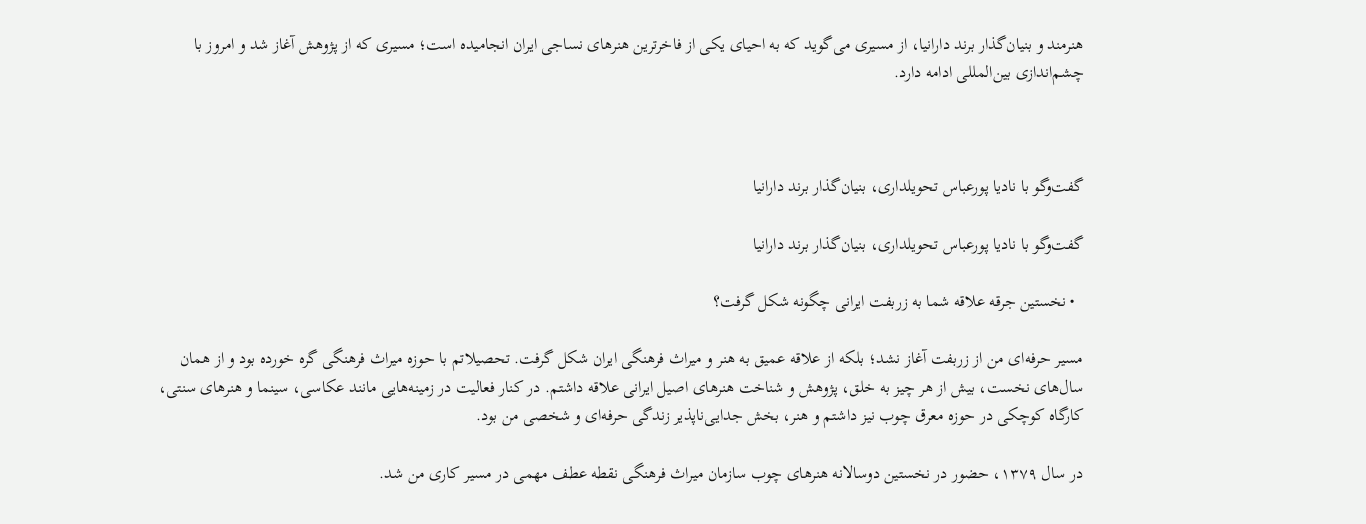هنرمند و بنیان‌گذار برند دارانیا، از مسیری می‌گوید که به احیای یکی از فاخرترین هنرهای نساجی ایران انجامیده است؛ مسیری که از پژوهش آغاز شد و امروز با چشم‌اندازی بین‌المللی ادامه دارد.



گفت‌وگو با نادیا پورعباس تحویلداری، بنیان‌گذار برند دارانیا

گفت‌وگو با نادیا پورعباس تحویلداری، بنیان‌گذار برند دارانیا

  • نخستین جرقه علاقه شما به زربفت ایرانی چگونه شکل گرفت؟

مسیر حرفه‌ای من از زربفت آغاز نشد؛ بلکه از علاقه عمیق به هنر و میراث فرهنگی ایران شکل گرفت. تحصیلاتم با حوزه میراث فرهنگی گره خورده بود و از همان سال‌های نخست، بیش از هر چیز به خلق، پژوهش و شناخت هنرهای اصیل ایرانی علاقه داشتم. در کنار فعالیت در زمینه‌هایی مانند عکاسی، سینما و هنرهای سنتی، کارگاه کوچکی در حوزه معرق چوب نیز داشتم و هنر، بخش جدایی‌ناپذیر زندگی حرفه‌ای و شخصی من بود.

در سال ۱۳۷۹، حضور در نخستین دوسالانه هنرهای چوب سازمان میراث فرهنگی نقطه عطف مهمی در مسیر کاری من شد.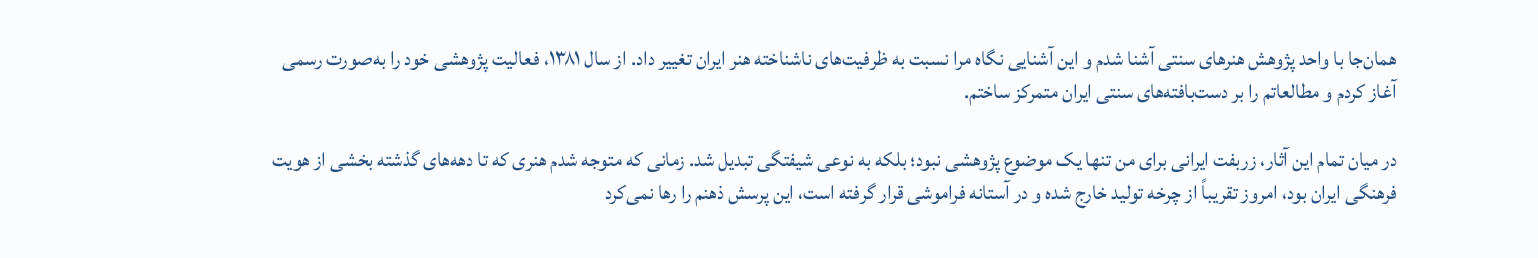همان‌جا با واحد پژوهش هنرهای سنتی آشنا شدم و این آشنایی نگاه مرا نسبت به ظرفیت‌های ناشناخته هنر ایران تغییر داد. از سال ۱۳۸۱، فعالیت پژوهشی خود را به‌صورت رسمی آغاز کردم و مطالعاتم را بر دست‌بافته‌های سنتی ایران متمرکز ساختم.

در میان تمام این آثار، زربفت ایرانی برای من تنها یک موضوع پژوهشی نبود؛ بلکه به نوعی شیفتگی تبدیل شد. زمانی که متوجه شدم هنری که تا دهه‌های گذشته بخشی از هویت فرهنگی ایران بود، امروز تقریباً از چرخه تولید خارج شده و در آستانه فراموشی قرار گرفته است، این پرسش ذهنم را رها نمی‌کرد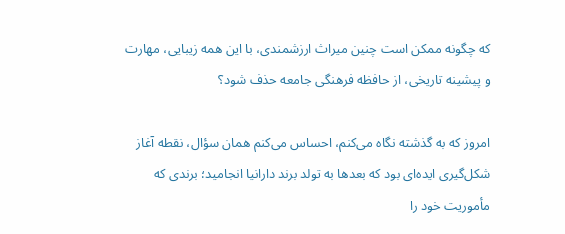که چگونه ممکن است چنین میراث ارزشمندی، با این همه زیبایی، مهارت و پیشینه تاریخی، از حافظه فرهنگی جامعه حذف شود؟

امروز که به گذشته نگاه می‌کنم، احساس می‌کنم همان سؤال، نقطه آغاز شکل‌گیری ایده‌ای بود که بعدها به تولد برند دارانیا انجامید؛ برندی که مأموریت خود را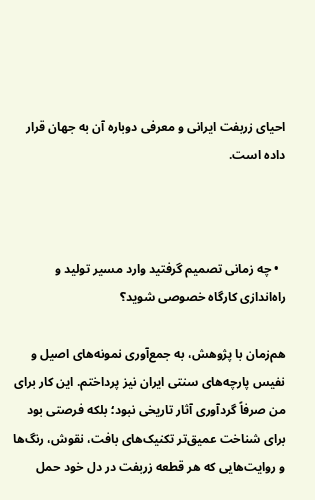احیای زربفت ایرانی و معرفی دوباره آن به جهان قرار داده است.



  • چه زمانی تصمیم گرفتید وارد مسیر تولید و راه‌اندازی کارگاه خصوصی شوید؟

هم‌زمان با پژوهش، به جمع‌آوری نمونه‌های اصیل و نفیس پارچه‌های سنتی ایران نیز پرداختم. این کار برای من صرفاً گردآوری آثار تاریخی نبود؛ بلکه فرصتی بود برای شناخت عمیق‌تر تکنیک‌های بافت، نقوش، رنگ‌ها و روایت‌هایی که هر قطعه زربفت در دل خود حمل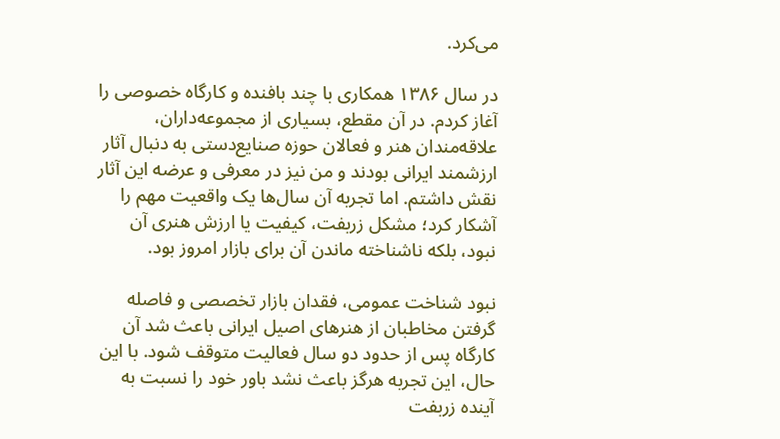می‌کرد.

در سال ۱۳۸۶ همکاری با چند بافنده و کارگاه خصوصی را آغاز کردم. در آن مقطع، بسیاری از مجموعه‌داران، علاقه‌مندان هنر و فعالان حوزه صنایع‌دستی به دنبال آثار ارزشمند ایرانی بودند و من نیز در معرفی و عرضه این آثار نقش داشتم. اما تجربه آن سال‌ها یک واقعیت مهم را آشکار کرد؛ مشکل زربفت، کیفیت یا ارزش هنری آن نبود، بلکه ناشناخته ماندن آن برای بازار امروز بود.

نبود شناخت عمومی، فقدان بازار تخصصی و فاصله گرفتن مخاطبان از هنرهای اصیل ایرانی باعث شد آن کارگاه پس از حدود دو سال فعالیت متوقف شود. با این حال، این تجربه هرگز باعث نشد باور خود را نسبت به آینده زربفت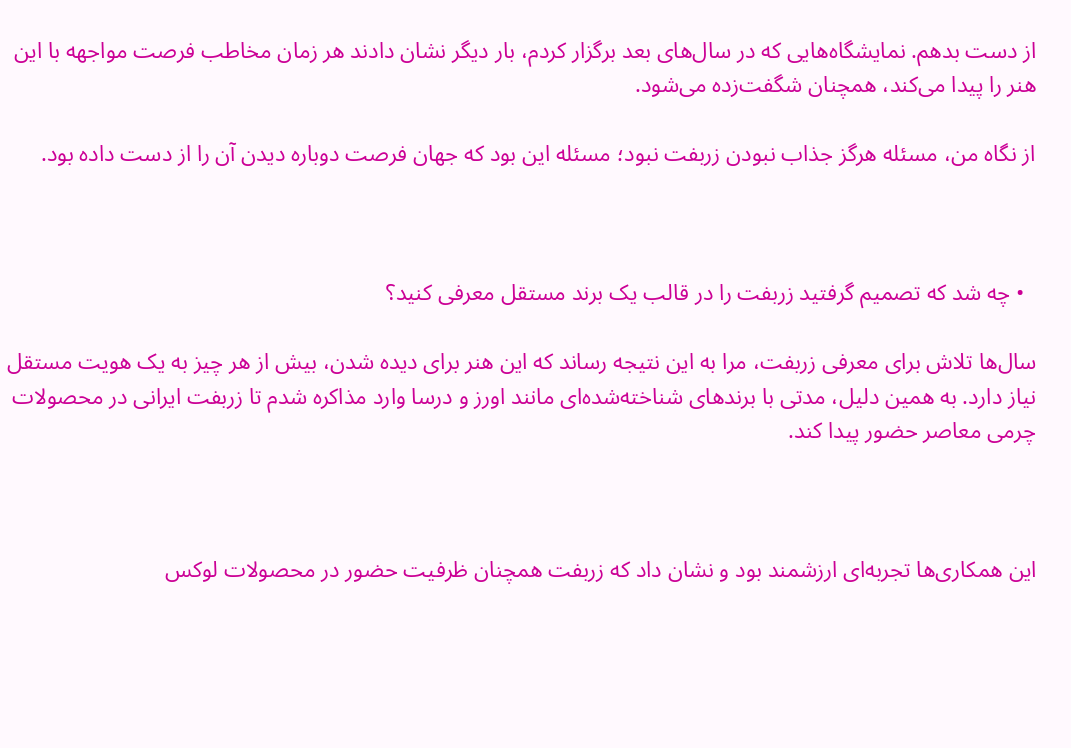از دست بدهم. نمایشگاه‌هایی که در سال‌های بعد برگزار کردم، بار دیگر نشان دادند هر زمان مخاطب فرصت مواجهه با این هنر را پیدا می‌کند، همچنان شگفت‌زده می‌شود.

از نگاه من، مسئله هرگز جذاب نبودن زربفت نبود؛ مسئله این بود که جهان فرصت دوباره دیدن آن را از دست داده بود.



  • چه شد که تصمیم گرفتید زربفت را در قالب یک برند مستقل معرفی کنید؟

سال‌ها تلاش برای معرفی زربفت، مرا به این نتیجه رساند که این هنر برای دیده شدن، بیش از هر چیز به یک هویت مستقل نیاز دارد. به همین دلیل، مدتی با برندهای شناخته‌شده‌ای مانند اورز و درسا وارد مذاکره شدم تا زربفت ایرانی در محصولات چرمی معاصر حضور پیدا کند.



این همکاری‌ها تجربه‌ای ارزشمند بود و نشان داد که زربفت همچنان ظرفیت حضور در محصولات لوکس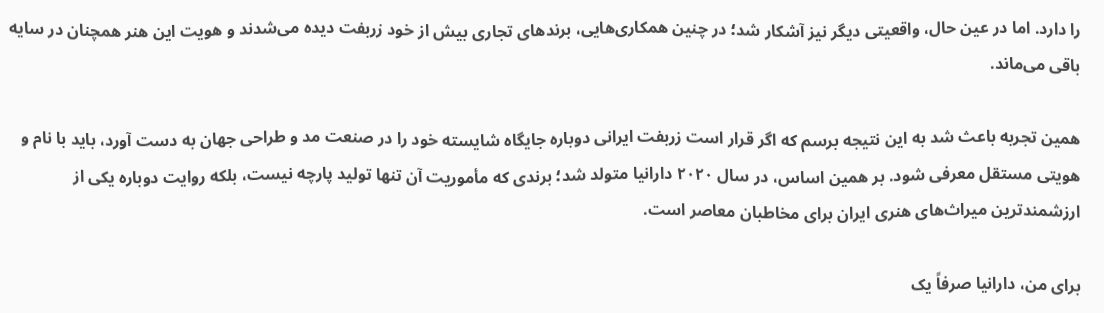را دارد. اما در عین حال، واقعیتی دیگر نیز آشکار شد؛ در چنین همکاری‌هایی، برندهای تجاری بیش از خود زربفت دیده می‌شدند و هویت این هنر همچنان در سایه باقی می‌ماند.

همین تجربه باعث شد به این نتیجه برسم که اگر قرار است زربفت ایرانی دوباره جایگاه شایسته خود را در صنعت مد و طراحی جهان به دست آورد، باید با نام و هویتی مستقل معرفی شود. بر همین اساس، در سال ۲۰۲۰ دارانیا متولد شد؛ برندی که مأموریت آن تنها تولید پارچه نیست، بلکه روایت دوباره یکی از ارزشمندترین میراث‌های هنری ایران برای مخاطبان معاصر است.

برای من، دارانیا صرفاً یک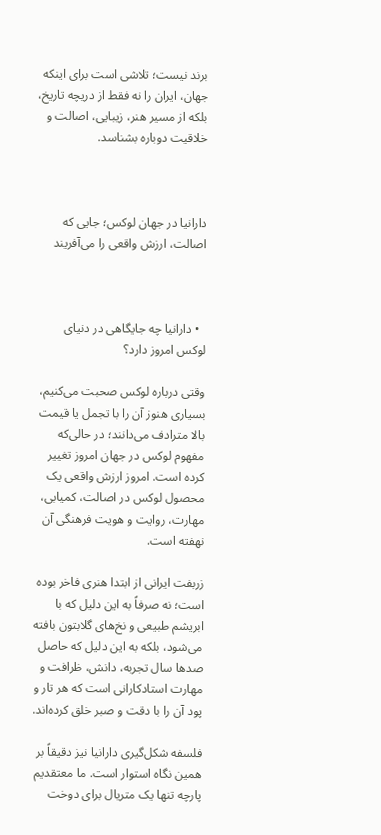برند نیست؛ تلاشی است برای اینکه جهان، ایران را نه فقط از دریچه تاریخ، بلکه از مسیر هنر، زیبایی، اصالت و خلاقیت دوباره بشناسد.



دارانیا در جهان لوکس؛ جایی که اصالت، ارزش واقعی را می‌آفریند



  • دارانیا چه جایگاهی در دنیای لوکس امروز دارد؟

وقتی درباره لوکس صحبت می‌کنیم، بسیاری هنوز آن را با تجمل یا قیمت بالا مترادف می‌دانند؛ در حالی‌که مفهوم لوکس در جهان امروز تغییر کرده است. امروز ارزش واقعی یک محصول لوکس در اصالت، کمیابی، مهارت، روایت و هویت فرهنگی آن نهفته است.

زربفت ایرانی از ابتدا هنری فاخر بوده است؛ نه صرفاً به این دلیل که با ابریشم طبیعی و نخ‌های گلابتون بافته می‌شود، بلکه به این دلیل که حاصل صدها سال تجربه، دانش، ظرافت و مهارت استادکارانی است که هر تار و پود آن را با دقت و صبر خلق کرده‌اند.

فلسفه شکل‌گیری دارانیا نیز دقیقاً بر همین نگاه استوار است. ما معتقدیم پارچه تنها یک متریال برای دوخت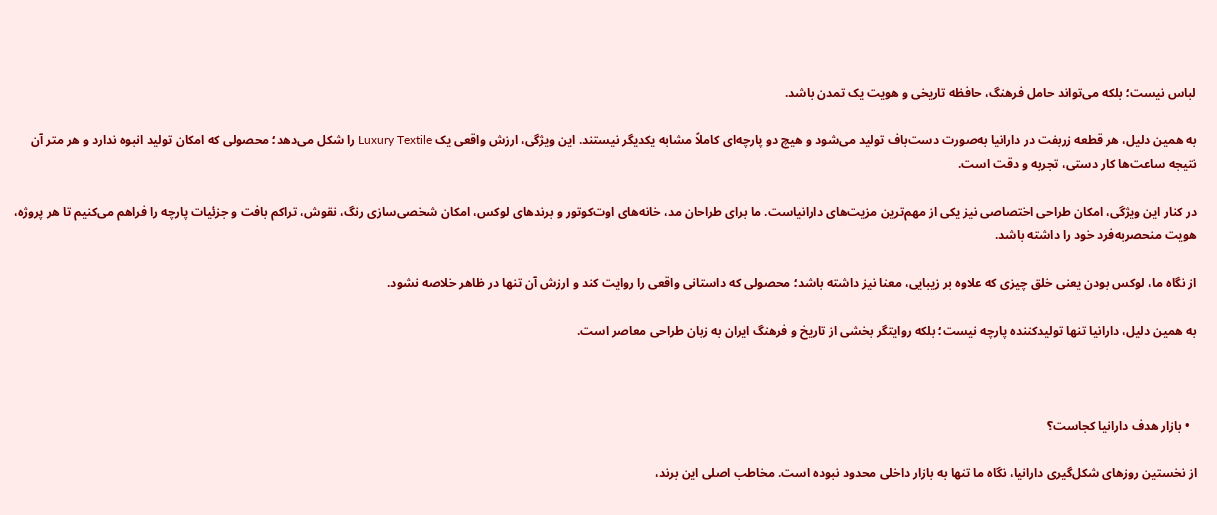لباس نیست؛ بلکه می‌تواند حامل فرهنگ، حافظه تاریخی و هویت یک تمدن باشد.

به همین دلیل، هر قطعه زربفت در دارانیا به‌صورت دست‌باف تولید می‌شود و هیچ دو پارچه‌ای کاملاً مشابه یکدیگر نیستند. این ویژگی، ارزش واقعی یک Luxury Textile را شکل می‌دهد؛ محصولی که امکان تولید انبوه ندارد و هر متر آن نتیجه ساعت‌ها کار دستی، تجربه و دقت است.

در کنار این ویژگی، امکان طراحی اختصاصی نیز یکی از مهم‌ترین مزیت‌های دارانیاست. ما برای طراحان مد، خانه‌های اوت‌کوتور و برندهای لوکس، امکان شخصی‌سازی رنگ، نقوش، تراکم بافت و جزئیات پارچه را فراهم می‌کنیم تا هر پروژه، هویت منحصربه‌فرد خود را داشته باشد.

از نگاه ما، لوکس بودن یعنی خلق چیزی که علاوه بر زیبایی، معنا نیز داشته باشد؛ محصولی که داستانی واقعی را روایت کند و ارزش آن تنها در ظاهر خلاصه نشود.

به همین دلیل، دارانیا تنها تولیدکننده پارچه نیست؛ بلکه روایتگر بخشی از تاریخ و فرهنگ ایران به زبان طراحی معاصر است.



  • بازار هدف دارانیا کجاست؟

از نخستین روزهای شکل‌گیری دارانیا، نگاه ما تنها به بازار داخلی محدود نبوده است. مخاطب اصلی این برند،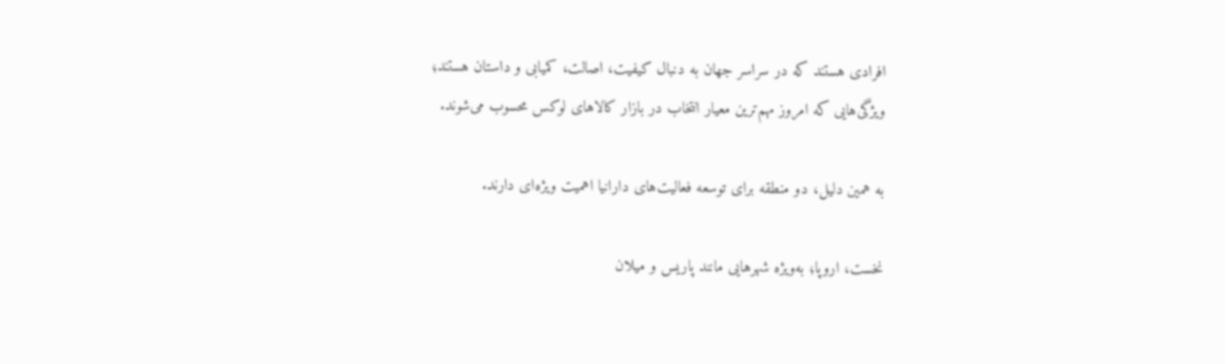افرادی هستند که در سراسر جهان به دنبال کیفیت، اصالت، کمیابی و داستان هستند؛ ویژگی‌هایی که امروز مهم‌ترین معیار انتخاب در بازار کالاهای لوکس محسوب می‌شوند.

به همین دلیل، دو منطقه برای توسعه فعالیت‌های دارانیا اهمیت ویژه‌ای دارند.

نخست، اروپا؛ به‌ویژه شهرهایی مانند پاریس و میلان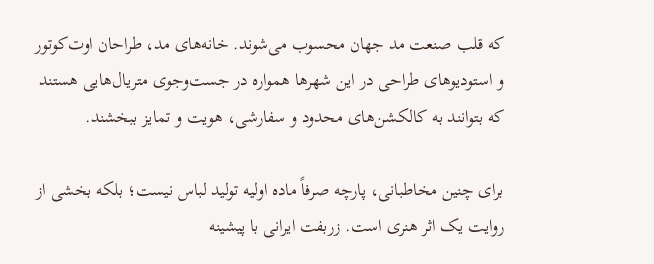که قلب صنعت مد جهان محسوب می‌شوند. خانه‌های مد، طراحان اوت‌کوتور و استودیوهای طراحی در این شهرها همواره در جست‌وجوی متریال‌هایی هستند که بتوانند به کالکشن‌های محدود و سفارشی، هویت و تمایز ببخشند.

برای چنین مخاطبانی، پارچه صرفاً ماده اولیه تولید لباس نیست؛ بلکه بخشی از روایت یک اثر هنری است. زربفت ایرانی با پیشینه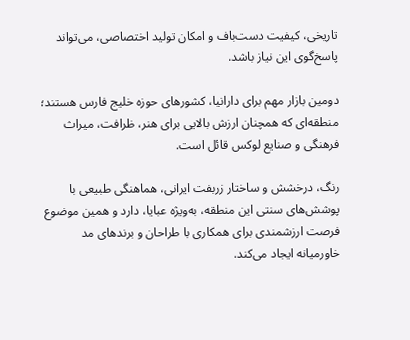تاریخی، کیفیت دست‌باف و امکان تولید اختصاصی، می‌تواند پاسخ‌گوی این نیاز باشد.

دومین بازار مهم برای دارانیا، کشورهای حوزه خلیج فارس هستند؛ منطقه‌ای که همچنان ارزش بالایی برای هنر، ظرافت، میراث فرهنگی و صنایع لوکس قائل است.

رنگ، درخشش و ساختار زربفت ایرانی، هماهنگی طبیعی با پوشش‌های سنتی این منطقه، به‌ویژه عبایا، دارد و همین موضوع فرصت ارزشمندی برای همکاری با طراحان و برندهای مد خاورمیانه ایجاد می‌کند.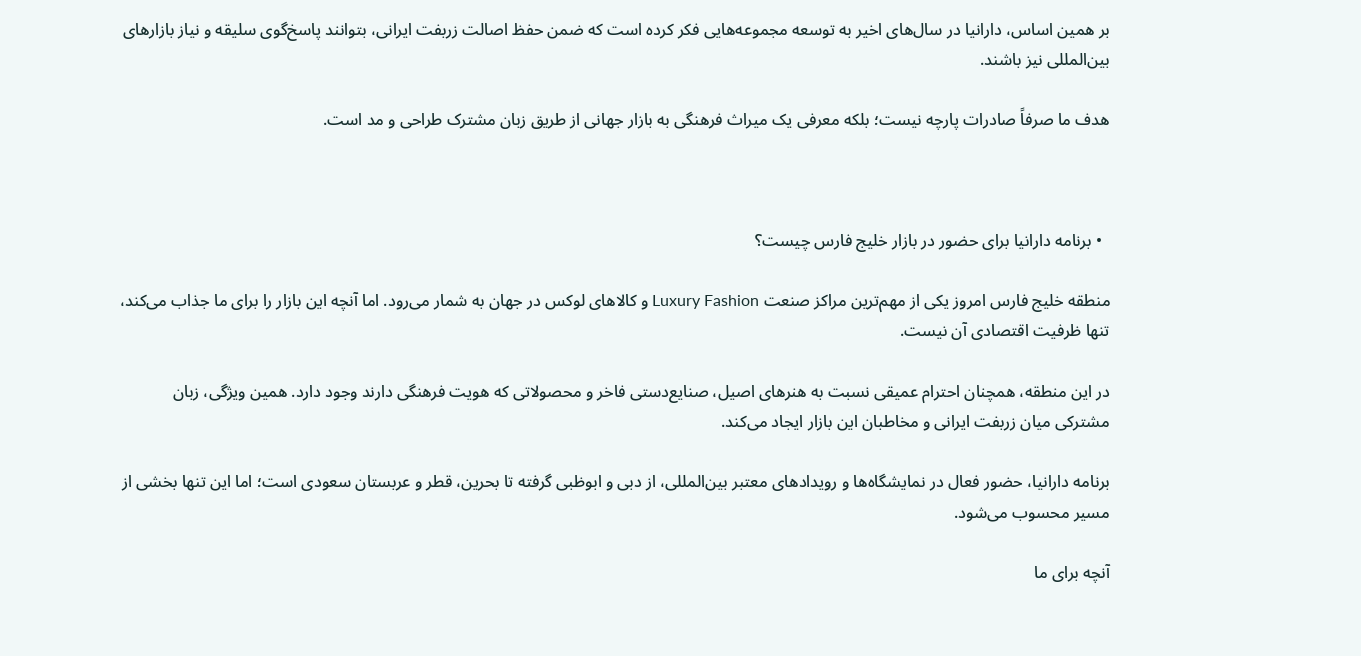بر همین اساس، دارانیا در سال‌های اخیر به توسعه مجموعه‌هایی فکر کرده است که ضمن حفظ اصالت زربفت ایرانی، بتوانند پاسخ‌گوی سلیقه و نیاز بازارهای بین‌المللی نیز باشند.

هدف ما صرفاً صادرات پارچه نیست؛ بلکه معرفی یک میراث فرهنگی به بازار جهانی از طریق زبان مشترک طراحی و مد است.



  • برنامه دارانیا برای حضور در بازار خلیج فارس چیست؟

منطقه خلیج فارس امروز یکی از مهم‌ترین مراکز صنعت Luxury Fashion و کالاهای لوکس در جهان به شمار می‌رود. اما آنچه این بازار را برای ما جذاب می‌کند، تنها ظرفیت اقتصادی آن نیست.

در این منطقه، همچنان احترام عمیقی نسبت به هنرهای اصیل، صنایع‌دستی فاخر و محصولاتی که هویت فرهنگی دارند وجود دارد. همین ویژگی، زبان مشترکی میان زربفت ایرانی و مخاطبان این بازار ایجاد می‌کند.

برنامه دارانیا، حضور فعال در نمایشگاه‌ها و رویدادهای معتبر بین‌المللی، از دبی و ابوظبی گرفته تا بحرین، قطر و عربستان سعودی است؛ اما این تنها بخشی از مسیر محسوب می‌شود.

آنچه برای ما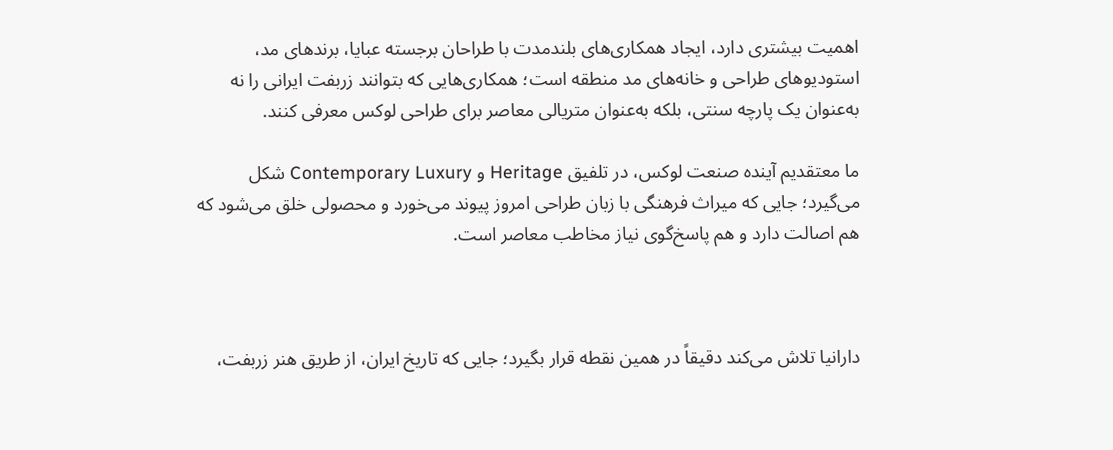اهمیت بیشتری دارد، ایجاد همکاری‌های بلندمدت با طراحان برجسته عبایا، برندهای مد، استودیوهای طراحی و خانه‌های مد منطقه است؛ همکاری‌هایی که بتوانند زربفت ایرانی را نه به‌عنوان یک پارچه سنتی، بلکه به‌عنوان متریالی معاصر برای طراحی لوکس معرفی کنند.

ما معتقدیم آینده صنعت لوکس، در تلفیق Heritage و Contemporary Luxury شکل می‌گیرد؛ جایی که میراث فرهنگی با زبان طراحی امروز پیوند می‌خورد و محصولی خلق می‌شود که هم اصالت دارد و هم پاسخ‌گوی نیاز مخاطب معاصر است.



دارانیا تلاش می‌کند دقیقاً در همین نقطه قرار بگیرد؛ جایی که تاریخ ایران، از طریق هنر زربفت،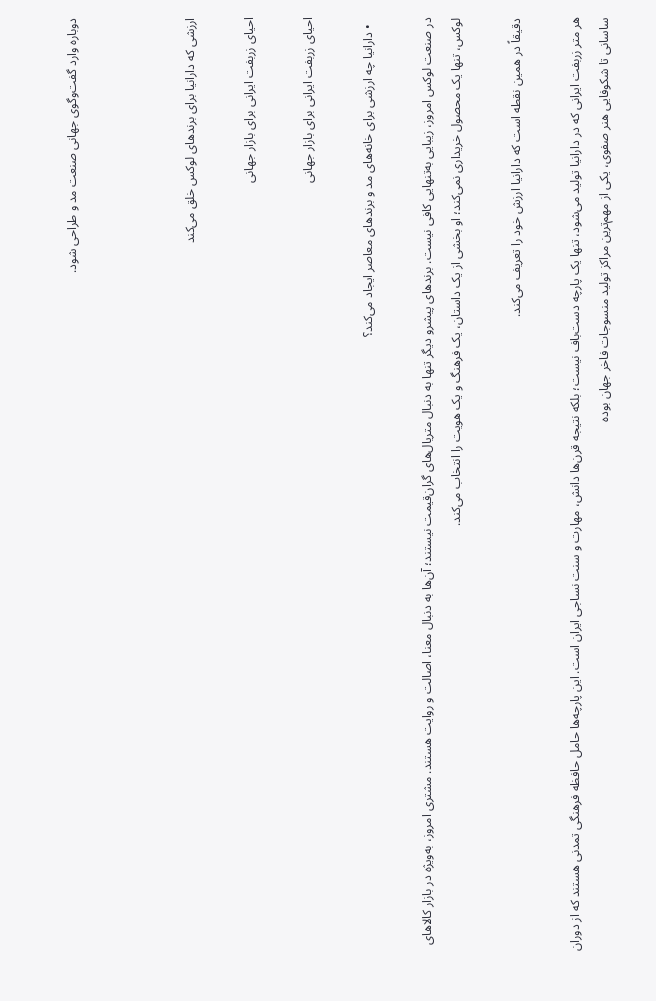دوباره وارد گفت‌وگوی جهانی صنعت مد و طراحی شود.



ارزشی که دارانیا برای برندهای لوکس خلق می‌کند

احیای زربفت ایرانی برای بازار جهانی

احیای زربفت ایرانی برای بازار جهانی

  • دارانیا چه ارزشی برای خانه‌های مد و برندهای معاصر ایجاد می‌کند؟

در صنعت لوکس امروز، زیبایی به‌تنهایی کافی نیست. برندهای پیشرو دیگر تنها به دنبال متریال‌های گران‌قیمت نیستند؛ آن‌ها به دنبال معنا، اصالت و روایت هستند. مشتری امروز، به‌ویژه در بازار کالاهای لوکس، تنها یک محصول خریداری نمی‌کند؛ او بخشی از یک داستان، یک فرهنگ و یک هویت را انتخاب می‌کند.

دقیقاً در همین نقطه است که دارانیا ارزش خود را تعریف می‌کند.

هر متر زربفت ایرانی که در دارانیا تولید می‌شود، تنها یک پارچه دست‌باف نیست؛ بلکه نتیجه قرن‌ها دانش، مهارت و سنت نساجی ایران است. این پارچه‌ها حامل حافظه فرهنگی تمدنی هستند که از دوران ساسانی تا شکوفایی هنر صفوی، یکی از مهم‌ترین مراکز تولید منسوجات فاخر جهان بوده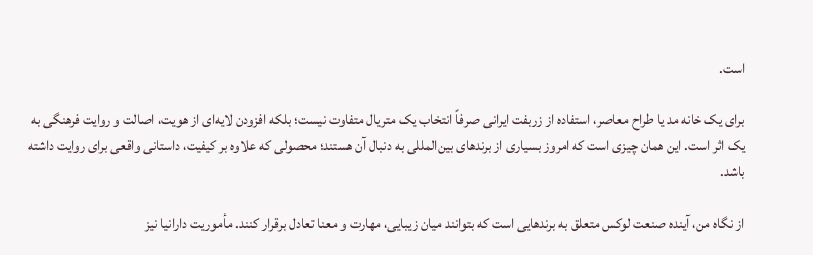است.

برای یک خانه مد یا طراح معاصر، استفاده از زربفت ایرانی صرفاً انتخاب یک متریال متفاوت نیست؛ بلکه افزودن لایه‌ای از هویت، اصالت و روایت فرهنگی به یک اثر است. این همان چیزی است که امروز بسیاری از برندهای بین‌المللی به دنبال آن هستند؛ محصولی که علاوه بر کیفیت، داستانی واقعی برای روایت داشته باشد.

از نگاه من، آینده صنعت لوکس متعلق به برندهایی است که بتوانند میان زیبایی، مهارت و معنا تعادل برقرار کنند. مأموریت دارانیا نیز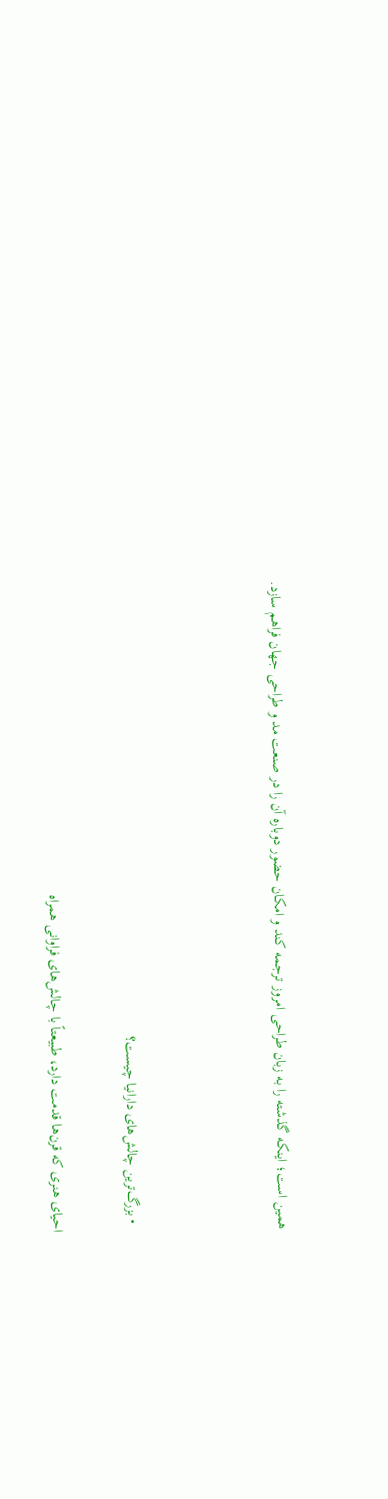همین است؛ اینکه گذشته را به زبان طراحی امروز ترجمه کند و امکان حضور دوباره آن را در صنعت مد و طراحی جهان فراهم سازد.



  • بزرگ‌ترین چالش‌های دارانیا چیست؟

احیای هنری که قرن‌ها قدمت دارد، طبیعتاً با چالش‌های فراوانی همراه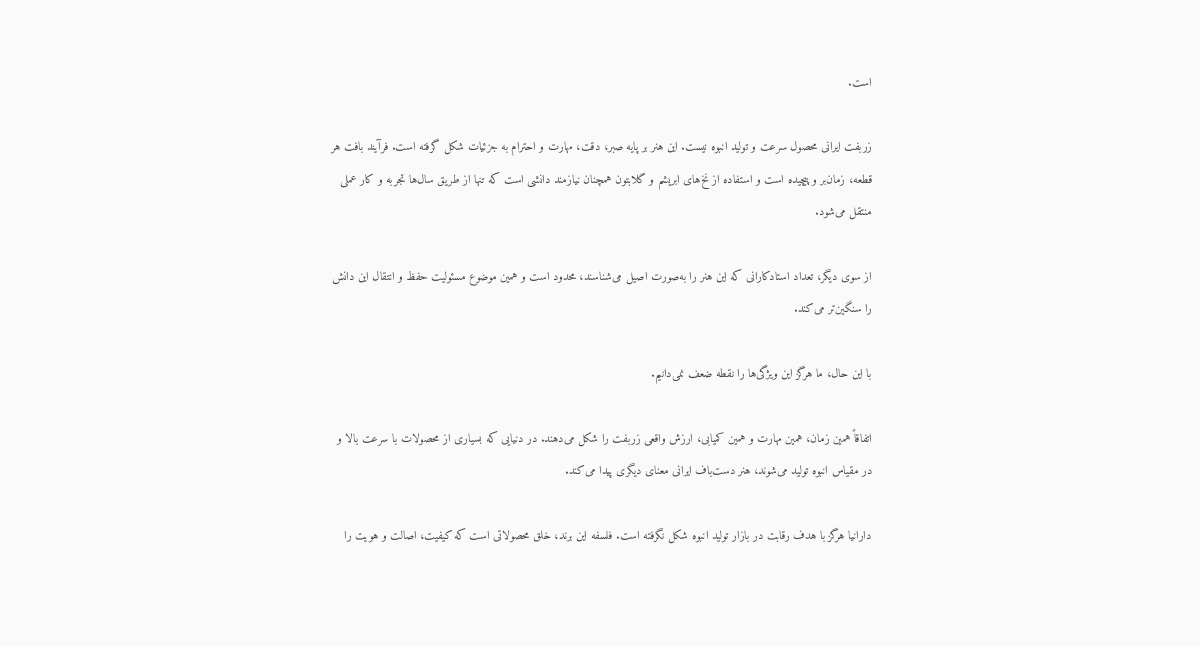است.

زربفت ایرانی محصول سرعت و تولید انبوه نیست. این هنر بر پایه صبر، دقت، مهارت و احترام به جزئیات شکل گرفته است. فرآیند بافت هر قطعه، زمان‌بر و پیچیده است و استفاده از نخ‌های ابریشم و گلابتون همچنان نیازمند دانشی است که تنها از طریق سال‌ها تجربه و کار عملی منتقل می‌شود.

از سوی دیگر، تعداد استادکارانی که این هنر را به‌صورت اصیل می‌شناسند، محدود است و همین موضوع مسئولیت حفظ و انتقال این دانش را سنگین‌تر می‌کند.

با این حال، ما هرگز این ویژگی‌ها را نقطه ضعف نمی‌دانیم.

اتفاقاً همین زمان، همین مهارت و همین کمیابی، ارزش واقعی زربفت را شکل می‌دهند. در دنیایی که بسیاری از محصولات با سرعت بالا و در مقیاس انبوه تولید می‌شوند، هنر دست‌باف ایرانی معنای دیگری پیدا می‌کند.

دارانیا هرگز با هدف رقابت در بازار تولید انبوه شکل نگرفته است. فلسفه این برند، خلق محصولاتی است که کیفیت، اصالت و هویت را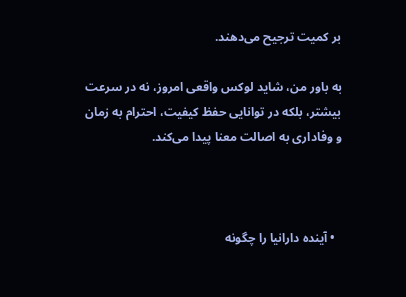بر کمیت ترجیح می‌دهند.

به باور من، شاید لوکس واقعی امروز، نه در سرعت بیشتر، بلکه در توانایی حفظ کیفیت، احترام به زمان و وفاداری به اصالت معنا پیدا می‌کند.



  • آینده دارانیا را چگونه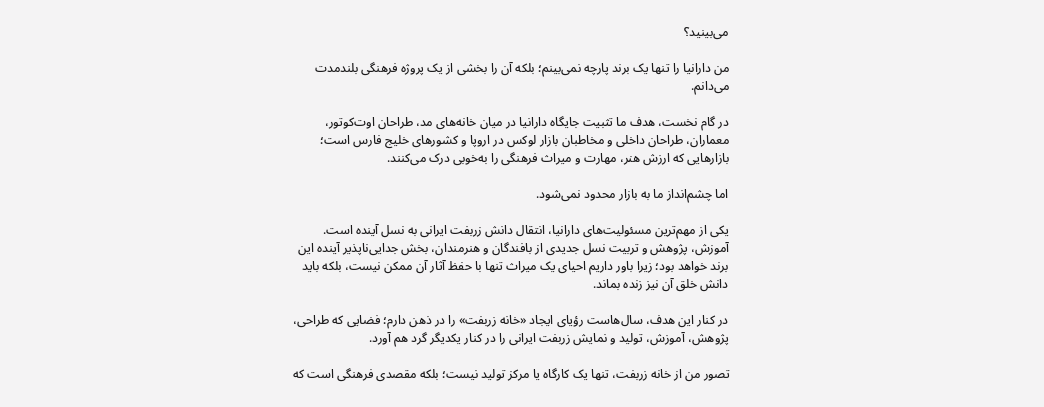می‌بینید؟

من دارانیا را تنها یک برند پارچه نمی‌بینم؛ بلکه آن را بخشی از یک پروژه فرهنگی بلندمدت می‌دانم.

در گام نخست، هدف ما تثبیت جایگاه دارانیا در میان خانه‌های مد، طراحان اوت‌کوتور، معماران، طراحان داخلی و مخاطبان بازار لوکس در اروپا و کشورهای خلیج فارس است؛ بازارهایی که ارزش هنر، مهارت و میراث فرهنگی را به‌خوبی درک می‌کنند.

اما چشم‌انداز ما به بازار محدود نمی‌شود.

یکی از مهم‌ترین مسئولیت‌های دارانیا، انتقال دانش زربفت ایرانی به نسل آینده است. آموزش، پژوهش و تربیت نسل جدیدی از بافندگان و هنرمندان، بخش جدایی‌ناپذیر آینده این برند خواهد بود؛ زیرا باور داریم احیای یک میراث تنها با حفظ آثار آن ممکن نیست، بلکه باید دانش خلق آن نیز زنده بماند.

در کنار این هدف، سال‌هاست رؤیای ایجاد «خانه زربفت» را در ذهن دارم؛ فضایی که طراحی، پژوهش، آموزش، تولید و نمایش زربفت ایرانی را در کنار یکدیگر گرد هم آورد.

تصور من از خانه زربفت، تنها یک کارگاه یا مرکز تولید نیست؛ بلکه مقصدی فرهنگی است که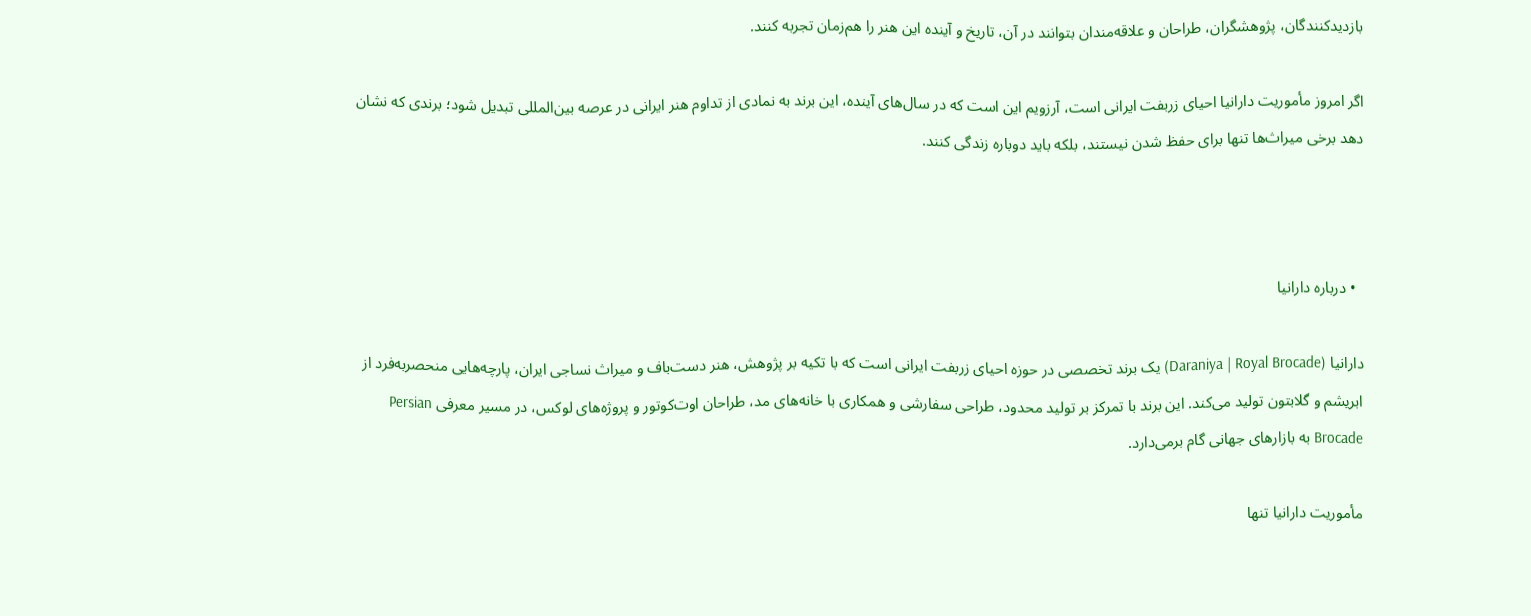بازدیدکنندگان، پژوهشگران، طراحان و علاقه‌مندان بتوانند در آن، تاریخ و آینده این هنر را هم‌زمان تجربه کنند.

اگر امروز مأموریت دارانیا احیای زربفت ایرانی است، آرزویم این است که در سال‌های آینده، این برند به نمادی از تداوم هنر ایرانی در عرصه بین‌المللی تبدیل شود؛ برندی که نشان دهد برخی میراث‌ها تنها برای حفظ شدن نیستند، بلکه باید دوباره زندگی کنند.



  • درباره دارانیا

دارانیا (Daraniya | Royal Brocade) یک برند تخصصی در حوزه احیای زربفت ایرانی است که با تکیه بر پژوهش، هنر دست‌باف و میراث نساجی ایران، پارچه‌هایی منحصربه‌فرد از ابریشم و گلابتون تولید می‌کند. این برند با تمرکز بر تولید محدود، طراحی سفارشی و همکاری با خانه‌های مد، طراحان اوت‌کوتور و پروژه‌های لوکس، در مسیر معرفی Persian Brocade به بازارهای جهانی گام برمی‌دارد.

مأموریت دارانیا تنها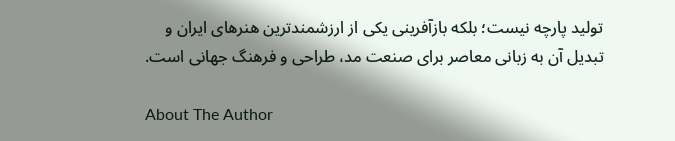تولید پارچه نیست؛ بلکه بازآفرینی یکی از ارزشمندترین هنرهای ایران و تبدیل آن به زبانی معاصر برای صنعت مد، طراحی و فرهنگ جهانی است.

About The Author